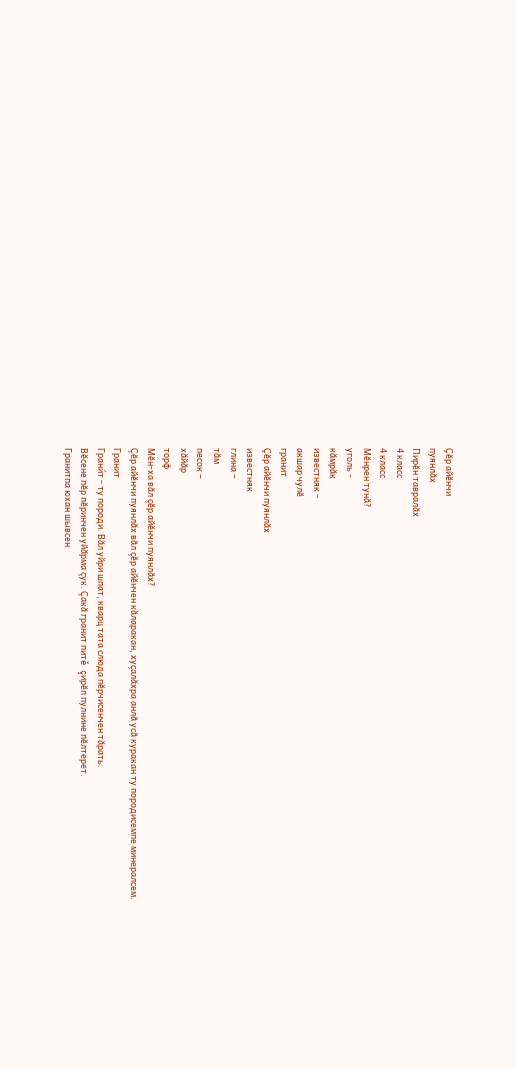Ҫĕр айĕнчи
пуянлăх
Пирĕн тавралăх
4 класс
4 класс
Мĕнрен тунă?
уголь -
кăмрăк
известняк –
акшар чулĕ
гранит
Ҫĕр айĕнчи пуянлăх
известняк
глина –
тăм
песок –
хăйăр
торф
Мĕн-ха вăл çĕр айĕнчи пуянлăх?
Çĕр айĕнчи пуянлăх вăл çĕр айĕнчен кăларакан, хуçалăхра анлă усă куракан ту породисемпе минералсем.
Гранит
Грани́т - ту породи. Вăл уйри шпат, кварц тата слюда пĕрчисенчен тăрать.
Вĕсене пĕр пĕринчен уйăрма çук. Çакă гранит питĕ çирĕп пулнине пĕлтерет.
Гранитпа юхан шывсен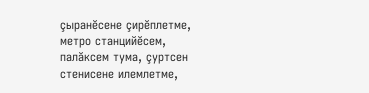çыранĕсене çирĕплетме, метро станцийĕсем, палăксем тума, çуртсен стенисене илемлетме,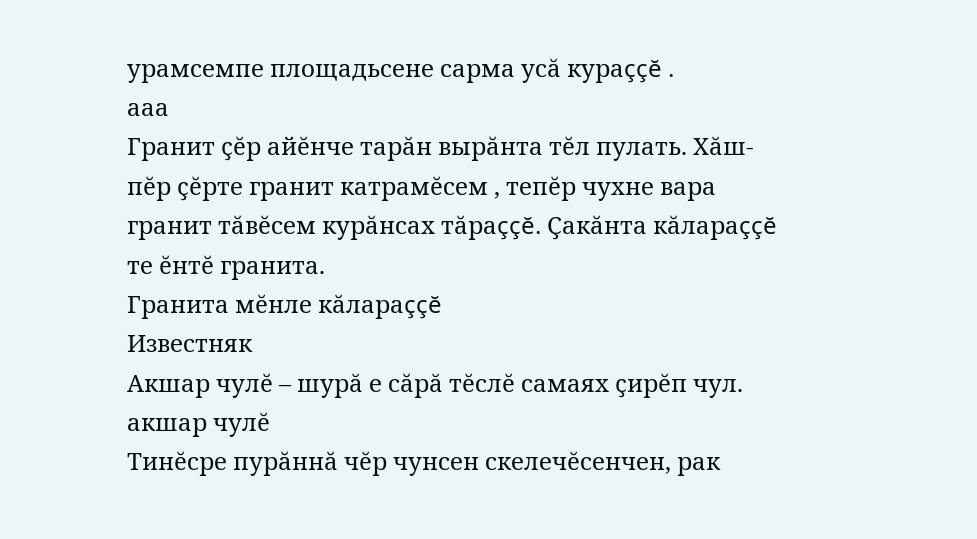урамсемпе площадьсене сарма усă кураççĕ .
ааа
Гранит çĕр айĕнче тарăн вырăнта тĕл пулать. Хăш-пĕр çĕрте гранит катрамĕсем , тепĕр чухне вара гранит тăвĕсем курăнсах тăраççĕ. Çакăнта кăлараççĕ те ĕнтĕ гранита.
Гранита мĕнле кăлараççĕ
Известняк
Акшар чулĕ – шурă е сăрă тĕслĕ самаях çирĕп чул.
акшар чулĕ
Тинĕсре пурăннă чĕр чунсен скелечĕсенчен, рак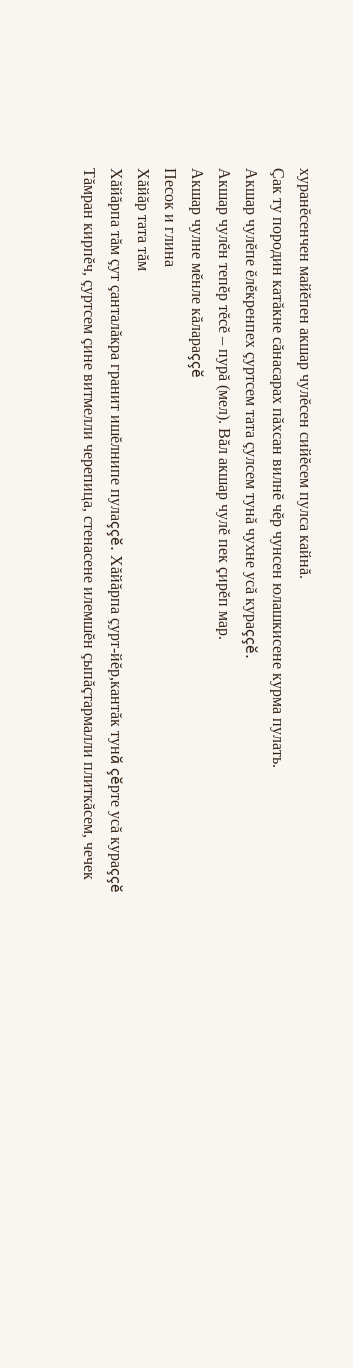хуранĕсенчен майĕпен акшар чулĕсен сийĕсем пулса кайнă.
Çак ту породин катăкне сăнасарах пăхсан вилнĕ чĕр чунсен юлашкисене курма пулать.
Акшар чулĕпе ĕлĕкренпех çуртсем тата çулсем тунă чухне усă кураççĕ.
Акшар чулĕн тепĕр тĕсĕ – пурă (мел). Вăл акшар чулĕ пек çирĕп мар.
Акшар чулне мĕнле кăлараççĕ
Песок и глина
Хăйăр тата тăм
Хăйăрпа тăм çут çанталăкра гранит ишĕлнипе пулаççĕ. Хăйăрпа çурт-йĕр,кантăк тунă çĕрте усă кураççĕ
Тăмран кирпĕч, çуртсем çине витмелли черепица, стенасене илемшĕн çыпăçтармалли плиткăсем, чечек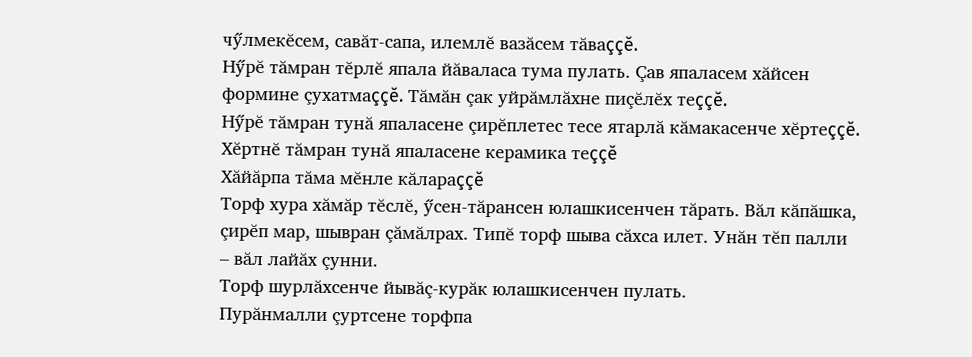чӳлмекĕсем, савăт-сапа, илемлĕ вазăсем тăваççĕ.
Нӳрĕ тăмран тĕрлĕ япала йăваласа тума пулать. Çав япаласем хăйсен формине çухатмаççĕ. Тăмăн çак уйрăмлăхне пиçĕлĕх теççĕ.
Нӳрĕ тăмран тунă япаласене çирĕплетес тесе ятарлă кăмакасенче хĕртеççĕ. Хĕртнĕ тăмран тунă япаласене керамика теççĕ
Хăйăрпа тăма мĕнле кăлараççĕ
Торф хура хăмăр тĕслĕ, ӳсен-тăрансен юлашкисенчен тăрать. Вăл кăпăшка, çирĕп мар, шывран çăмăлрах. Типĕ торф шыва сăхса илет. Унăн тĕп палли – вăл лайăх çунни.
Торф шурлăхсенче йывăç-курăк юлашкисенчен пулать.
Пурăнмалли çуртсене торфпа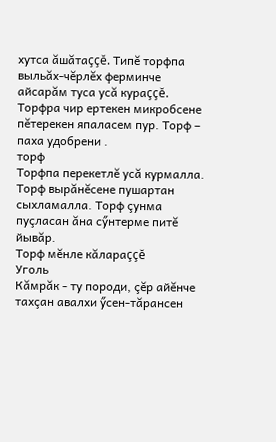хутса ăшăтаççĕ. Типĕ торфпа выльăх-чĕрлĕх ферминче айсарăм туса усă кураççĕ.
Торфра чир ертекен микробсене пĕтерекен япаласем пур. Торф – паха удобрени .
торф
Торфпа перекетлĕ усă курмалла. Торф вырăнĕсене пушартан сыхламалла. Торф çунма пуçласан ăна сӳнтерме питĕ йывăр.
Торф мĕнле кăлараççĕ
Уголь
Кăмрăк - ту породи, çĕр айĕнче тахçан авалхи ӳсен-тăрансен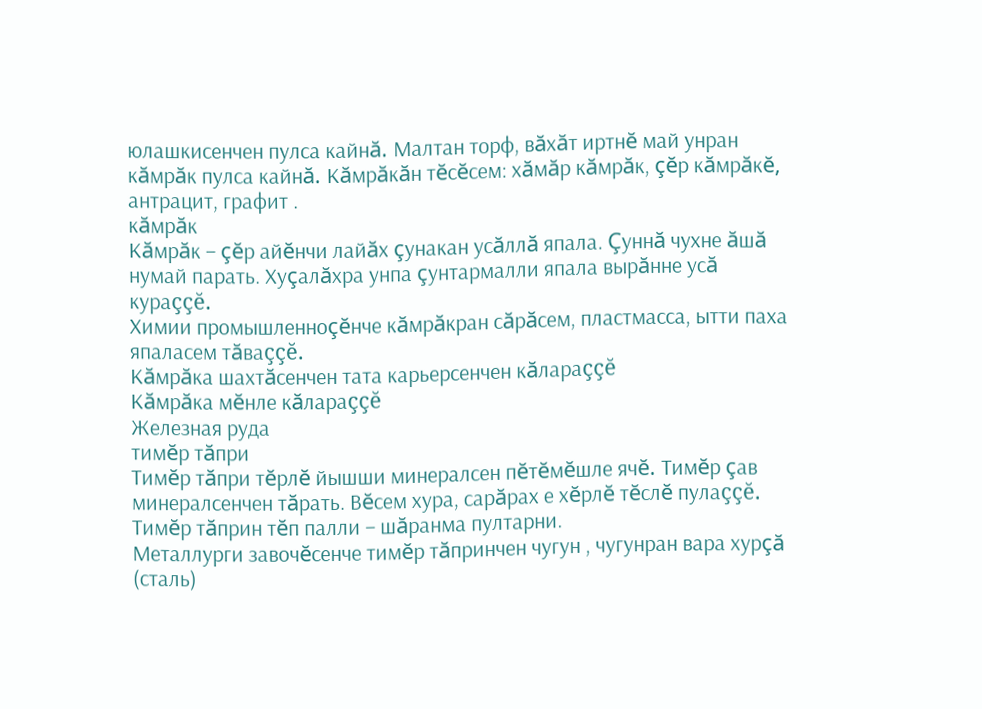юлашкисенчен пулса кайнă. Малтан торф, вăхăт иртнĕ май унран кăмрăк пулса кайнă. Кăмрăкăн тĕсĕсем: хăмăр кăмрăк, çĕр кăмрăкĕ, антрацит, графит .
кăмрăк
Кăмрăк – çĕр айĕнчи лайăх çунакан усăллă япала. Çуннă чухне ăшă нумай парать. Хуçалăхра унпа çунтармалли япала вырăнне усă кураççĕ.
Химии промышленноçĕнче кăмрăкран сăрăсем, пластмасса, ытти паха япаласем тăваççĕ.
Кăмрăка шахтăсенчен тата карьерсенчен кăлараççĕ
Кăмрăка мĕнле кăлараççĕ
Железная руда
тимĕр тăпри
Тимĕр тăпри тĕрлĕ йышши минералсен пĕтĕмĕшле ячĕ. Тимĕр çав минералсенчен тăрать. Вĕсем хура, сарăрах е хĕрлĕ тĕслĕ пулаççĕ.
Тимĕр тăприн тĕп палли – шăранма пултарни.
Металлурги завочĕсенче тимĕр тăпринчен чугун , чугунран вара хурçă (сталь)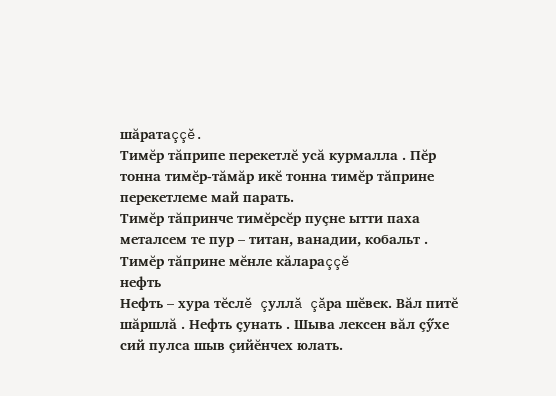шăратаççĕ.
Тимĕр тăприпе перекетлĕ усă курмалла . Пĕр тонна тимĕр-тăмăр икĕ тонна тимĕр тăприне перекетлеме май парать.
Тимĕр тăпринче тимĕрсĕр пуçне ытти паха металсем те пур – титан, ванадии, кобальт .
Тимĕр тăприне мĕнле кăлараççĕ
нефть
Нефть – хура тĕслĕ çуллă çăра шĕвек. Вăл питĕ шăршлă . Нефть çунать . Шыва лексен вăл çӳхе сий пулса шыв çийĕнчех юлать.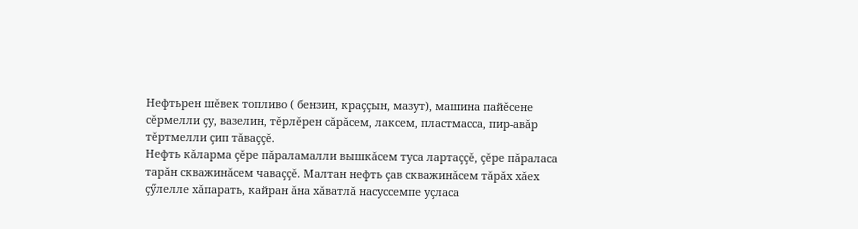Нефтьрен шĕвек топливо ( бензин, краççын, мазут), машина пайĕсене сĕрмелли çу, вазелин, тĕрлĕрен сăрăсем, лаксем, пластмасса, пир-авăр тĕртмелли çип тăваççĕ.
Нефть кăларма çĕре пăраламалли вышкăсем туса лартаççĕ, çĕре пăраласа тарăн скважинăсем чаваççĕ. Малтан нефть çав скважинăсем тăрăх хăех çӳлелле хăпарать, кайран ăна хăватлă насуссемпе уçласа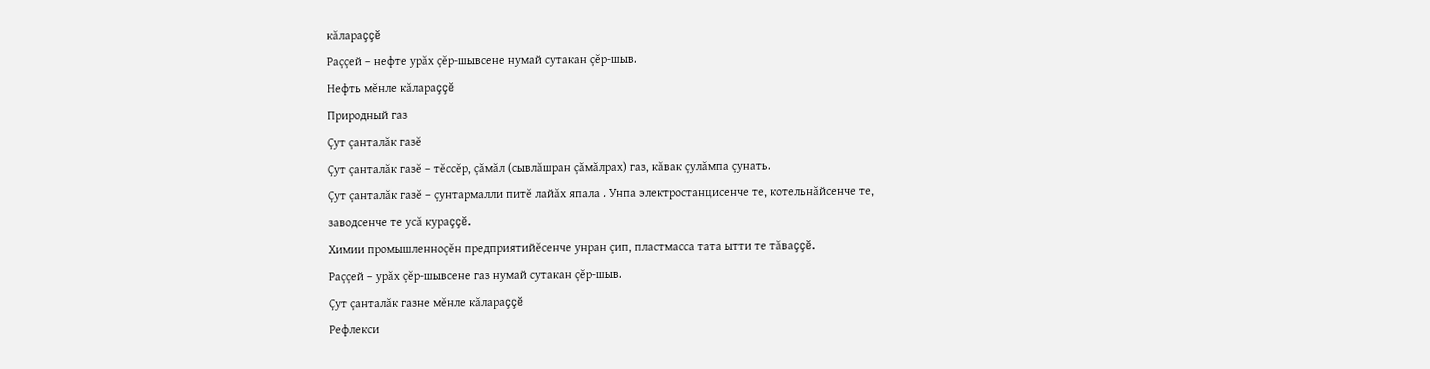кăлараççĕ
Раççей – нефте урăх çĕр-шывсене нумай сутакан çĕр-шыв.
Нефть мĕнле кăлараççĕ
Природный газ
Çут çанталăк газĕ
Çут çанталăк газĕ – тĕссĕр, çăмăл (сывлăшран çăмăлрах) газ, кăвак çулăмпа çунать.
Çут çанталăк газĕ – çунтармалли питĕ лайăх япала . Унпа электростанцисенче те, котельнăйсенче те, заводсенче те усă кураççĕ.
Химии промышленноçĕн предприятийĕсенче унран çип, пластмасса тата ытти те тăваççĕ.
Раççей – урăх çĕр-шывсене газ нумай сутакан çĕр-шыв.
Çут çанталăк газне мĕнле кăлараççĕ
Рефлекси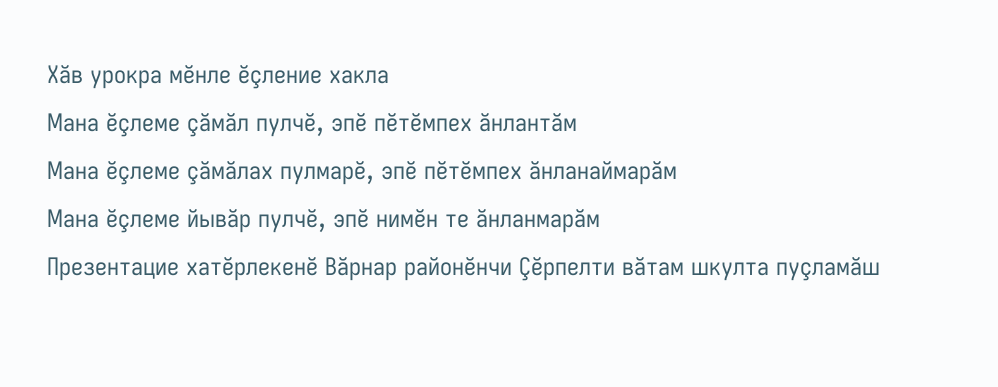Хăв урокра мĕнле ĕçление хакла
Мана ĕçлеме çăмăл пулчĕ, эпĕ пĕтĕмпех ăнлантăм
Мана ĕçлеме çăмăлах пулмарĕ, эпĕ пĕтĕмпех ăнланаймарăм
Мана ĕçлеме йывăр пулчĕ, эпĕ нимĕн те ăнланмарăм
Презентацие хатĕрлекенĕ Вăрнар районĕнчи Çĕрпелти вăтам шкулта пуçламăш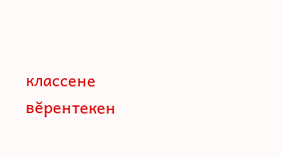классене вĕрентекен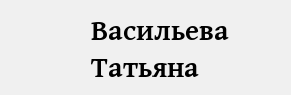Васильева Татьяна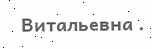Витальевна .